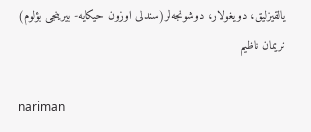يالقيزليق، دويغولار، دوشونجه‌لر(سندلی اوزون حیکایه- بیرینجی بؤلوم)
نريمان ناظيم

nariman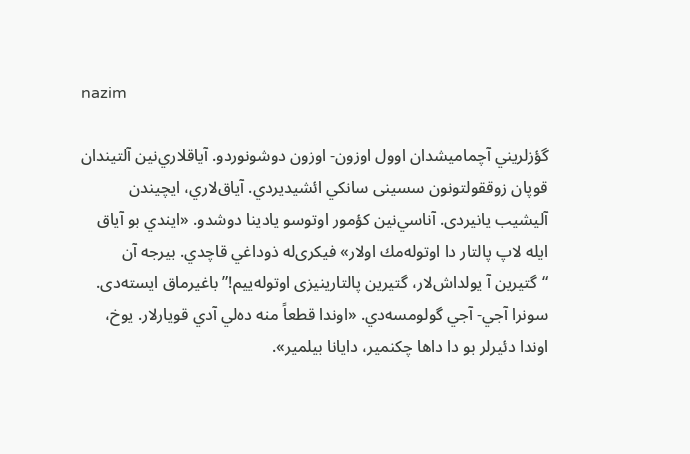nazim

گؤزلريني آچماميشدان اوول اوزون- اوزون دوشونوردو. آياقلاري‌نين آلتيندان قوپان زوققولتونون سسينی سانكي ائشيديردي. آياق‌لاري، ايچيندن آليشيب يانيردی. آناسي‌نين كؤمور اوتوسو یادینا دوشدو. «ايندي بو آياق ايله لاپ پالتار دا اوتوله‌مك اولار» فیکری‌له ذوداغي قاچدي. بيرجه آن “گتیرین آ يولداش‌لار، گتيرين پالتارینیزی اوتوله‌ییم!” باغیرماق ایسته‌دی. سونرا آجي- آجي گولومسه‌دي. «اوندا قطعاً منه ده‌لي آدي قويارلار. يوخ، اوندا دئیرلر بو دا داها چکنمیر، دايانا بيلمير».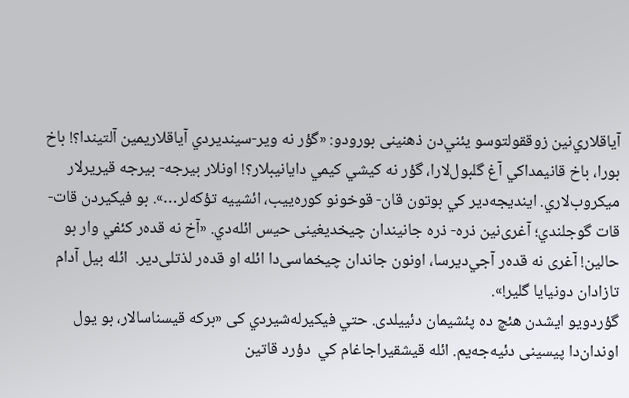آياقلاري‌نين زوققولتوسو يئني‌دن ذهنينی بورودو: «گؤر نه ویر-سينديردي آياقلاريمين آلتيندا؟! باخ بورا، باخ قانيمداكي آغ گلبول‌لارا، گؤر نه كيشي كيمي دايانيبلار؟! اونلار بيرجه- بيرجه قيريرلار ميكروب‌لاري. ايندیجه‌‌دير كي بوتون قان- قوخونو كوره‌ییب، ائشييه تؤكه‌لر…». بو فيكيردن قات- قات گوجلندي؛ آغری‌نین ذره- ذره جانیندان چیخدیغینی حيس ائله‌دي. «آخ نه قده‌ر كئفي وار بو حالين! آغری نه قده‌ر آجي‌ديرسا، اونون جاندان چیخماسی‌دا ائله او قده‌ر لذتلی‌دیر.  ائله بيل آدام تازادان دونیایا گلير!».
گؤردویو ایشدن هئچ ده پئشيمان دئییلدی. حتي فيكيرله‌شيردي کی «بركه قيسناسالار، بو يول اوندان‌دا پیسینی دئيه‌جه‌يم. ائله قيشقيراجاغام كي  دؤرد قاتین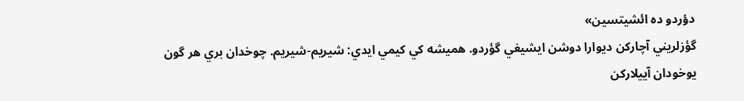دؤردو ده ائشيتسین»
گؤزلريني آچاركن ديوارا دوشن ايشيغي گؤردو. هميشه كي كيمي ايدي: شيريم-شيريم. چوخدان بري هر گون يوخودان آییلارکن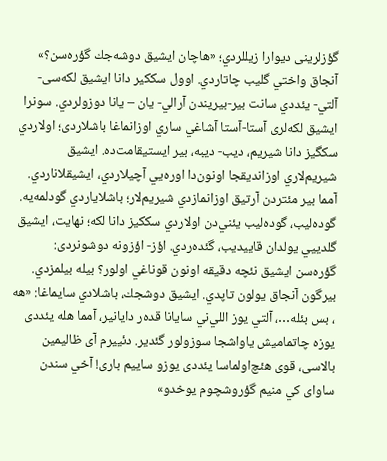گؤزلرينی ديوارا زيللردي؛ «هاچان ايشيق دوشه‌جك گؤره‌سن؟» آنجاق واختي گليب چاتاردي. اوول سکكير دانا ايشيق لکه‌سی- آلتي- يئددي سانت بير-بيريندن آرالي- يان – يانا دوزولردي. سونرا ایشیق لكه‌لری آستا-آستا آشاغي ساري اوزانماغا باشلاردی؛ اولاردي سکگيز دانا شيريم، ديب- ديبه، بير ايستيقامت‌ده. ايشيق شيريم‌لاري اوزانديقجا اونون‌دا اوره‌یي آچيلاردي، ايشيقلاناردي. آمما بير مئتردن آرتیق اوزانمازدي شيريم‌لار؛ باشلاياردي گودلمه‌يه. گوده‌ليب، گوده‌ليب يئني‌دن اولاردي سککیز دانا لكه؛ نهايت، ایشيق گلدييي يولدان قاييديب، گئده‌ردي. اؤز- اؤزونه دوشونردی: گؤره‌سن ایشيق نئچه دقيقه اونون قوناغي اولور؟ بیله بيلمزدي. بيرگون آنجاق يولون تاپدي. ايشيق دوشجك، باشلادي سایماغا: «هه ، بس بئله…، آلتي يوز اللي‌ني سايانا قده‌ر دايانير، آمما هله یئددی يوزه چاتمامیش یاواشجا سوزولور گئدیر. دئییرم آی ظالیمین بالاسی، قوی هئچ‌اولماسا یئددی یوزو ساییم باری! آخي سندن ساوای كي منيم گؤروشچوم يوخدو»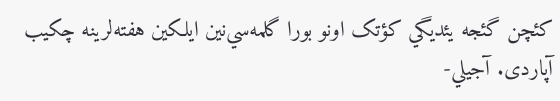كئچن گئجه يئديگي کؤتک اونو بورا گلمه‌سي‌نين ايلكين هفته‌لرينه چکیب آپاردی. آجيلي-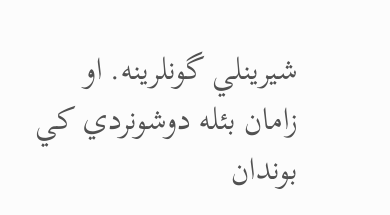شيرينلي گونلرينه. او زامان بئله دوشونردي كي بوندان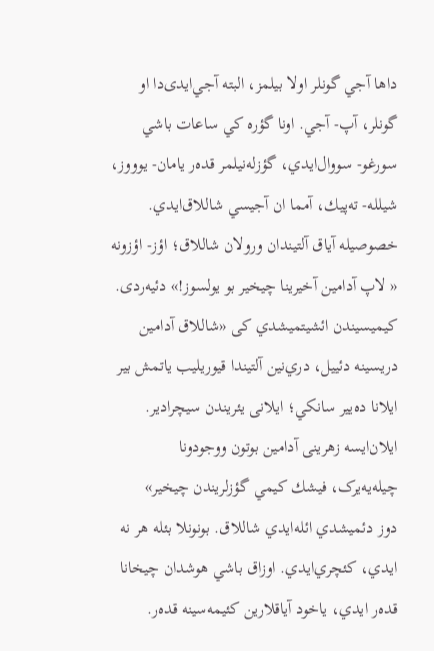داها آجي گونلر اولا بيلمز، البته آجي‌ایدی‌دا او گونلر، آپ- آجي. اونا گؤره كي ساعات باشي سورغو- سووال‌ایدي، گؤزله‌نیلمر قده‌ر يامان- يوووز، شيلله- ته‌پيك، آمما ان آجيسي شاللاق‌ايدي. خصوصیله آياق آلتيندان ورولان شاللاق؛ اؤز- اؤزونه « لاپ آدامين آخيرينا چيخير بو يولسوز!» دئیه‌ردی.
كيميسيندن ائشيتميشدي کی «شاللاق آدامين دريسينه دئييل، دري‌نين آلتيندا قيوريليب ياتمش بير ايلانا ده‌يير سانكي؛ ايلانی يئريندن سيچرادير. ایلان‌ایسه زهرينی آدامين بوتون ووجودونا چيله‌يه‌يرک، فيشك كيمي گؤزلريندن چيخير»
دوز دئميشدي ائله‌ايدي شاللاق. بونونلا بئله هر نه ايدي، كئچري‌ايدي. اوزاق باشي هوشدان چيخانا قده‌ر ايدي، ياخود آياقلارين كئيمه‌سينه قده‌ر.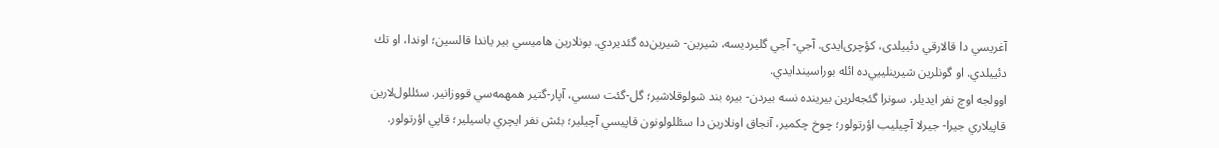آغريسي دا قالارقي دئییلدی، کؤچری‌ایدی. آجي- آجي گليرديسه، شيرين- شيرين‌ده گئديردي. بونلارين هاميسي بير ياندا قالسين؛ اوندا، او تك دئييلدي. او گونلرين شيرينليیي‌ده ائله بوراسيندايدي.
اوولجه اوچ نفر ايديلر. سونرا گئجه‌لرين بيرينده نسه بيردن- بيره بند شولوقلاشير؛ گل-گئت سسي، آپار-گتير همهمه‌سي قووزانير. سئللول‌لارين قاپيلاري جيرا- جير‌لا آچيليب اؤرتولور؛ چوخ چكمير، آنجاق اونلارین دا سئللولونون قاپيسي آچيلير؛ بئش نفر ايچري باسيلير؛ قاپي اؤرتولور.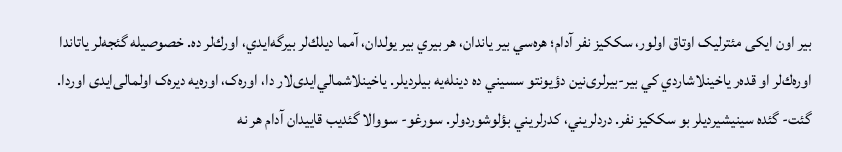بير اون ایکی مئترلیک اوتاق اولور، سکكيز نفر آدام؛ هره‌سي بير ياندان، هر بيري بير يولدان، آمما ديلك‌لر بيرگه‌ايدي، اورك‌لر ده. خصوصیله گئجه‌لر ياتاندا اوره‌ك‌لر او قده‌ر ياخينلاشاردي كي بير-بيرلری‌نین دؤیونتو سسيني ده دينله‌يه بيلرديلر. ياخينلاشمالي‌اید‌ی‌لار دا، اوره‌ک، اوره‌یه دیره‌ک اولمالی‌ایدی اوردا.
گئت- گئده سينیشيرديلر بو سککیز نفر. دردلريني، كدرلريني بؤلوشوردولر. سورغو- سووالا گئديب قاييدان آدام هر نه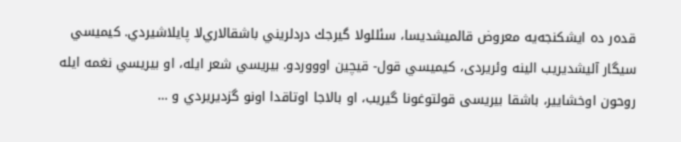قده‌ر ده ايشكنجه‌یه معروض قالميشديسا، سئللولا گيرجك دردلريني باشقالاري‌لا پايلاشيردي. كيميسي سيگار آليشديريب الينه وئريردی، كيميسي قول- قیچين اوووردو. بيريسي شعر ايله، او بيريسي نغمه ايله روحون اوخشايير، باشقا بیریسی قولتوغونا گيريب، او بالاجا اوتاقدا اونو گزديريردي و …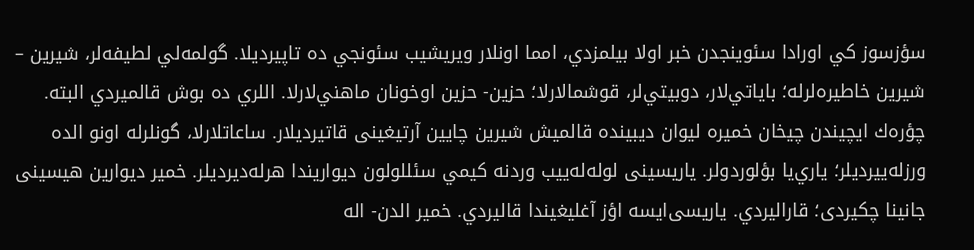سؤزسوز كي اورادا سئوينجدن خبر اولا بيلمزدي، امما اونلار ویریشيب سئونجي ده تاپيرديلا. گولمه‌لي لطيفه‌لر، شيرين – شيرين خاطيره‌لرله؛ باياتي‌لار، دوبيتي‌لر، قوشمالارلا؛ حزین- حزین اوخونان ماهني‌لارلا. اللري ده بوش قالميردي البته. چؤره‌ك ايچيندن چیخان خميره ليوان ديبينده قالميش شيرين چايين آرتیغینی قاتیردیلار. ساعاتلارلا، گونلرله اونو الده ورزله‌یيرديلر؛ ياري‌یا بؤلوردولر. یاریسینی لوله‌له‌ييب وردنه كيمي سئللولون ديواريندا هرله‌دیردیلر. خمير ديوارين هيسينی جانينا چكیردی؛ قاراليردي. یاریسی‌ایسه اؤز آغليغيندا قاليردي. خمير الدن- اله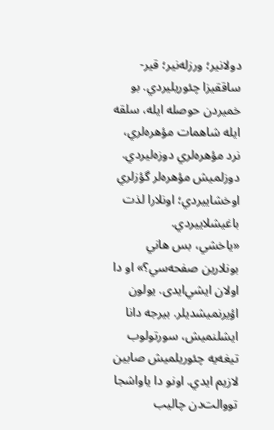دولانير؛ ورزله‌نير؛ قير- ساققيزا چئوريليردي. بو خميردن حوصله ايله، سلقه ايله شاهمات مؤهره‌لري، نرد مؤهره‌لري دوزه‌ليردي. دوزلمیش مؤهره‌لر گؤزلري اوخشاييردي؛ اونلارا لذت باغيشلاييردي.
«ياخشي، بس هاني بونلارين صفحه‌سي؟» او دا اولان ايشي‌ایدی. يولون اؤیرنمیشدیلر. بيرجه دانا ايشلنميش، سورتولوب تيغه‌يه چئوريلمیش صابين لازيم ايدي. اونو دا ياواشجا تووالت‌دن چالیب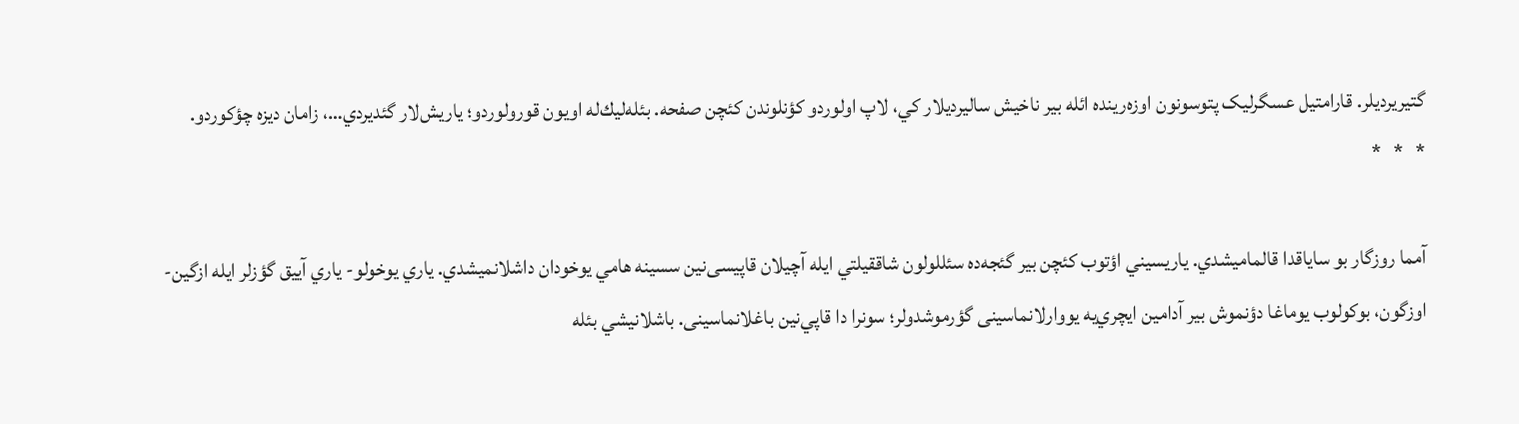گتیریردیلر. قارامتيل عسگرلیک پتوسونون اوزه‌رينده ائله بير ناخيش ساليرديلار كي، لاپ اولوردو كؤنلوندن كئچن صفحه. بئله‌ليك‌له اويون قورولوردو؛ ياريش‌لار گئديردي…، زامان ديزه چؤكوردو.
*   *   *

آمما روزگار بو ساياقدا قالماميشدي. ياریسيني اؤتوب كئچن بير گئجه‌ده سئللولون شاققيلتي ايله آچيلان قاپيسی‌نين سسينه هامي يوخودان داشلانميشدي. ياري يوخولو- ياري آييق گؤزلر ايله ازگين- اوزگون، بوکولوب يوماغا دؤنموش بير آدامين ايچري‌يه يووارلانماسينی گؤرموشدولر؛ سونرا دا قاپي‌نين باغلانماسينی. باشلانيشي بئله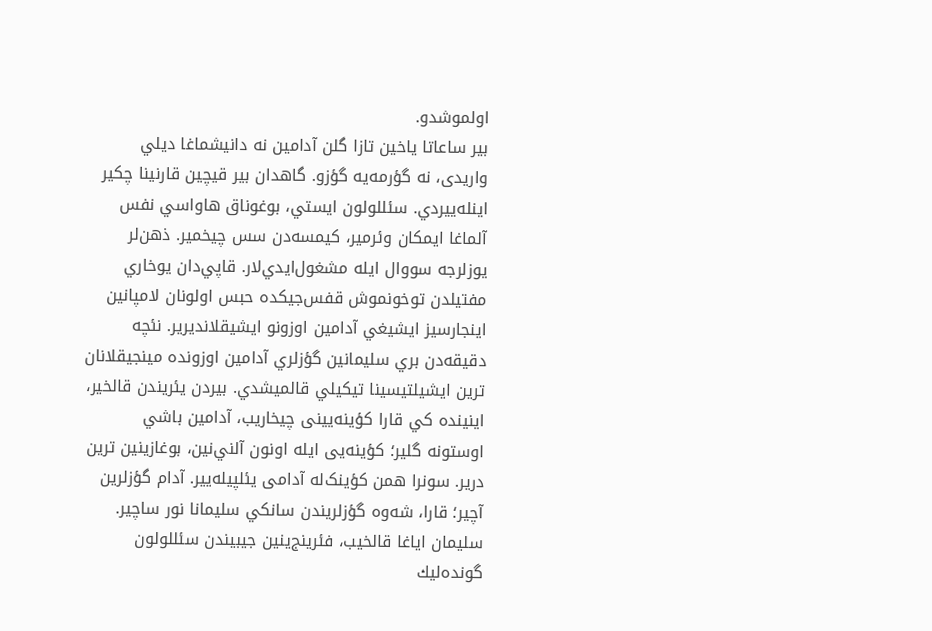اولموشدو.
بير ساعاتا ياخين تازا گلن آدامین نه دانيشماغا ديلي وار‌یدی، نه گؤرمه‌يه گؤزو. گاهدان بير قیچين قارنينا چکیر اينله‌ييردي. سئللولون ايستي، بوغوناق هاواسي نفس آلماغا ايمكان وئرمير، كيمسه‌دن سس چیخمير. ذهن‌لر يوزلرجه سووال ايله مشغول‌ايدي‌لار. قاپي‌دان يوخاري مفتيلدن توخونموش قفس‌جيكده حبس اولونان لامپانين اينجارسيز ايشيغي آدامین اوزونو ايشيقلانديرير. نئچه دقيقه‌دن بري سليمانين گؤزلري آدامین اوزونده مينجيقلانان ترين ايشيلتيسينا تيكيلي قالميشدي. بيردن يئريندن قالخير، اينينده كي قارا كؤينه‌يینی چیخاريب، آدامین باشي اوستونه گلیر؛ کؤینه‌یی ايله اونون آلني‌نين، بوغازينين ترين دریر. سونرا همن کؤینک‌له آدامی یئلپیله‌ییر. آدام گؤزلرين آچير؛ قارا، شه‌وه گؤزلريندن سانكي سليمانا نور ساچير. سليمان ایاغا قالخيب، فئرينج‌ینين جيبيندن سئللولون گونده‌ليك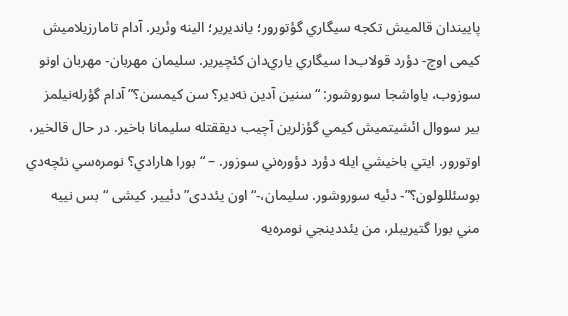پاییندان قالميش تكجه سيگاري گؤتورور؛ يانديرير؛ الينه وئرير. آدام تامارزیلامیش کیمی اوچ- دؤرد قولاب‌دا سيگاري ياري‌دان کئچيرير. سليمان مهربان- مهربان اونو سوزوب، ياواشجا سوروشور: “سنين آدين نه‌دير؟ سن کیمسن؟” آدام گؤرله‌نيلمز بير سووال ائشيتميش كيمي گؤزلرين آچيب ديققتله سليمانا باخير. در حال قالخير، اوتورور. ايتي باخيشي ايله دؤرد دؤوره‌ني سوزور. – “بورا هارادي؟ نومره‌سي نئچه‌دي بوسئللولون؟”- دئیه سوروشور. سليمان،-“اون یئددی” دئيير. کیشی “بس نیيه مني بورا گتيريبلر، من يئددينجي نومره‌يه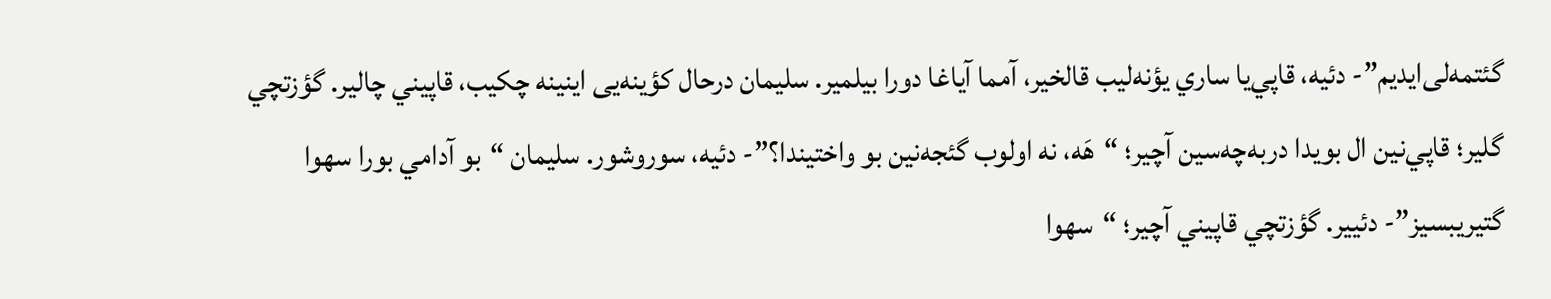گئتمه‌لی‌ایدیم”- دئيه، قاپي‌يا ساري يؤنه‌ليب قالخير، آمما آياغا دورا بيلمير. سليمان درحال کؤینه‌یی اينينه چكيب، قاپيني چالير. گؤزتچي گلیر؛ قاپي‌نين ال بويدا دربه‌چه‌سين آچير؛ “هَه، نه اولوب گئجه‌نين بو واختيندا؟”- دئيه، سوروشور. سليمان “بو آدامي بورا سهوا گتيریبسيز”- دئيير. گؤزتچي قاپيني آچير؛ “سهوا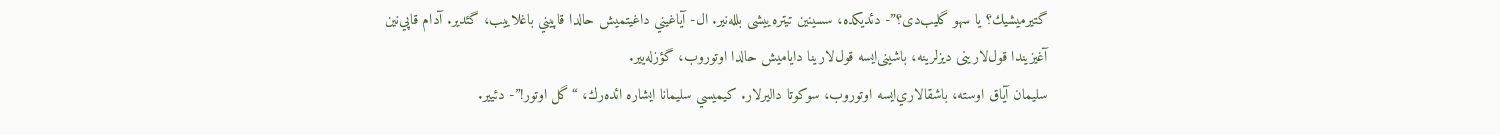گتيرميشيك؟ يا سهو گليب‌دی؟”- دئديكده، سسينين تیتره‌ییشی بلله‌نير. ال- آياغيني داغیتمیش حالدا قاپيني باغلايیب، گئدير. آدام قاپي‌نين آغیزيندا قول‌لارينی ديزلرينه، باشينی‌ایسه قول‌لارينا داياميش حالدا اوتوروب، گؤزله‌يير.
سليمان آياق اوسته، باشقالاري‌ایسه اوتوروب، سوكوتا داليرلار. كيميسي سليمانا ايشاره ائده‌رك، “گل اوتور!”- دئییر.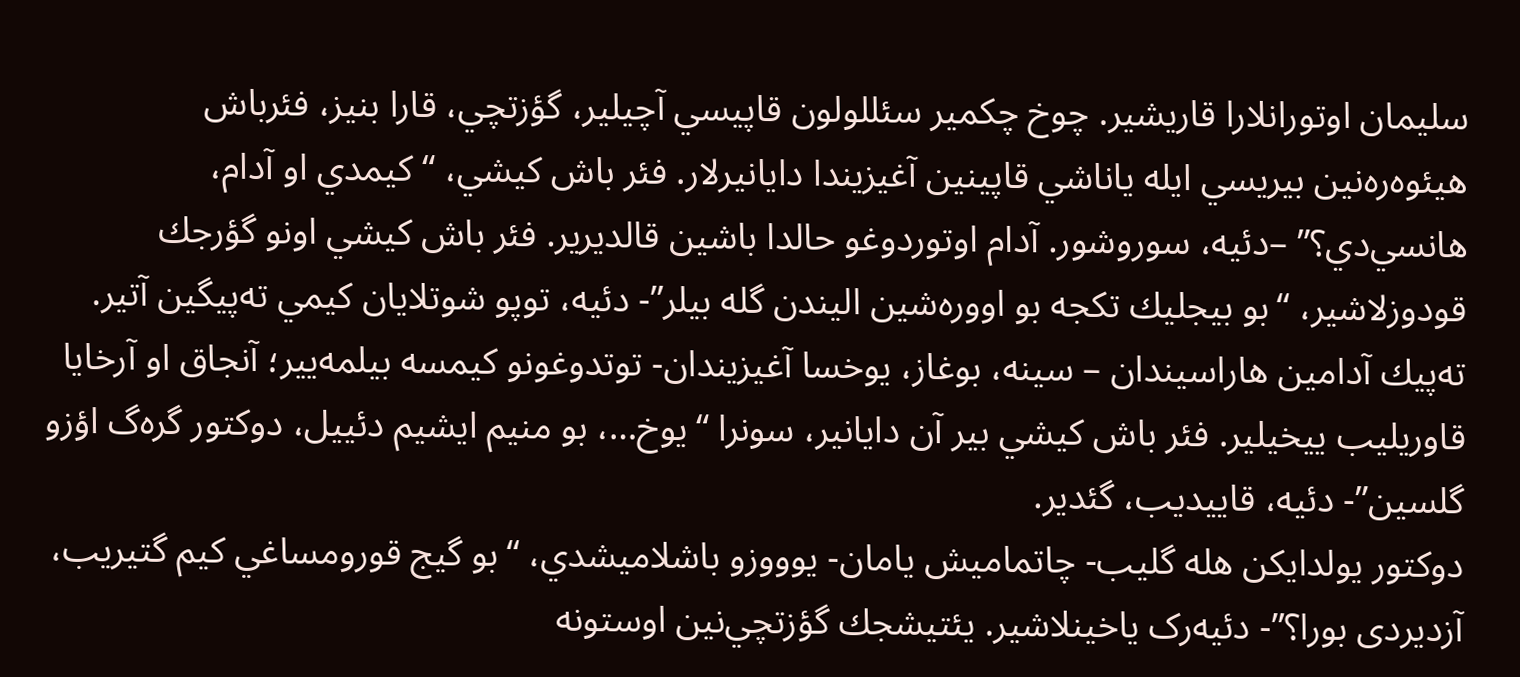سليمان اوتورانلارا قاريشير. چوخ چكمير سئللولون قاپيسي آچيلير، گؤزتچي، قارا بنيز، فئرباش هيئوه‌ره‌نين بيريسي ايله ياناشي قاپينين آغيزيندا دايانيرلار. فئر باش كيشي، “كيمدي او آدام، هانسي‌دي؟” –دئيه، سوروشور. آدام اوتوردوغو حالدا باشين قالديرير. فئر باش كيشي اونو گؤرجك قودوزلاشیر، “بو بيجليك تكجه بو اووره‌شين اليندن گله بيلر”- دئيه، توپو شوتلایان كيمي ته‌پيگين آتير. ته‌پيك آدامین هاراسيندان – سينه، بوغاز، يوخسا آغيزيندان- توتدوغونو كيمسه بيلمه‌يير؛ آنجاق او آرخایا قاوريليب يیخيلير. فئر باش كيشي بير آن دايانير، سونرا “يوخ…، بو منيم ايشيم دئييل، دوكتور گره‌گ اؤزو گلسين”- دئيه، قايیديب، گئدير.
دوكتور یولدایکن هله گليب- چاتماميش يامان- يوووزو باشلاميشدي، “بو گيج قورومساغي كيم گتیریب، آزدیردی بورا؟”- دئيه‌رک ياخينلاشیر. يئتيشجك گؤزتچي‌نين اوستونه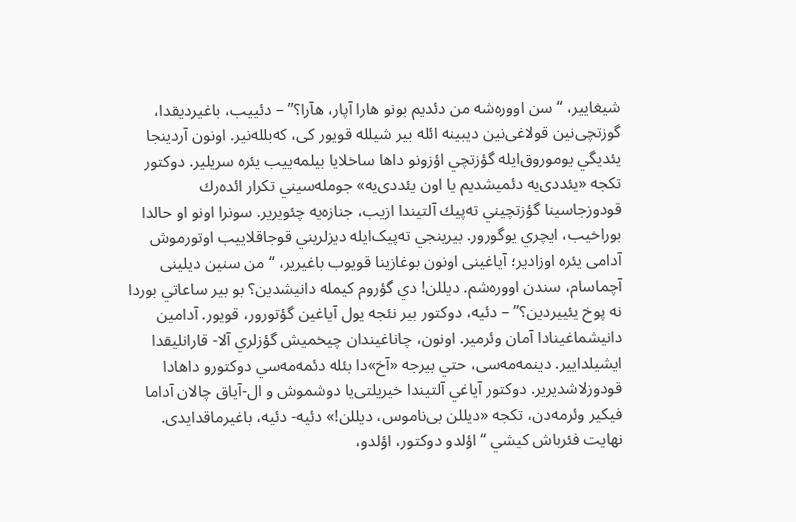شيغايير، “سن اووره‌شه من دئديم بونو هارا آپار، هآرا؟” – دئييب، باغيرديقدا، گوزتچی‌نین قولاغی‌نین دیبینه ائله بیر شیلله قویور کی، که‌بلله‌نیر. اونون آردينجا يئدیگي يوموروق‌ایله گؤزتچي اؤزونو داها ساخلايا بيلمه‌ييب یئره سریلير. دوكتور تكجه «یئددی‌يه دئميشديم يا اون يئددی‌يه» جومله‌سيني تكرار ائده‌رك قودوزجاسينا گؤزتچيني ته‌پيك آلتيندا ازيب، جنازه‌یه چئویریر. سونرا اونو او حالدا بوراخيب، ايچري يوگورور. بيرينجي ته‌پيک‌ايله ديزلريني قوجاقلاييب اوتورموش آدامی يئره اوزادير؛ آياغينی اونون بوغازينا قويوب باغيرير، “من سنين ديلينی آچماسام، سندن اووره‌شم. دیللن! دي گؤروم كيمله دانيشدين؟ بو بير ساعاتي بوردا نه پوخ يئييردين؟” – دئيه، دوكتور بير نئجه يول آياغين گؤتورور، قويور. آدامین دانیشماغینادا آمان وئرمیر. اونون، چاناغیندان چیخمیش گؤزلري آلا- قارانليقدا ايشيلدايير. دینمه‌مه‌سی، حتي بيرجه «آخ»دا بئله دئمه‌مه‌سي دوكتورو داهادا قودوزلاشدیریر. دوکتور آياغي آلتيندا خيريلتی‌يا دوشموش و ال-آياق چالان آداما فيكير وئرمه‌دن، تكجه «ديللن بی‌ناموس، ديللن!» دئيه- دئيه، باغيرماقدا‌یدی. نهایت فئرباش كيشي “اؤلدو دوکتور، اؤلدو،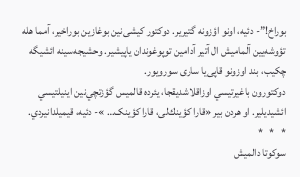بوراخ!”- دئیه، اونو اؤزونه گتیریر. دوکتور کیشی‌نین بوغازین بوراخیر، آمما هله تؤوشه‌یین آلمامیش ال آتیر آدامین توپوغوندان یاپیشیر. وحشیجه‌سینه ائشیگه چکیب، بند اوزونو قاپی‌یا ساری سورویور.
دوكتورون باغيرتيسي اوزاقلاشديقجا، یئرده قالميس گؤزتچي‌نين اينيلتيسي ائشيديلير. او هردن بير «قارا كؤينك‌لی، قارا کؤینک… »- دئيه، قيمیلدانيردي.
*   *   *
سوکوتا دالميش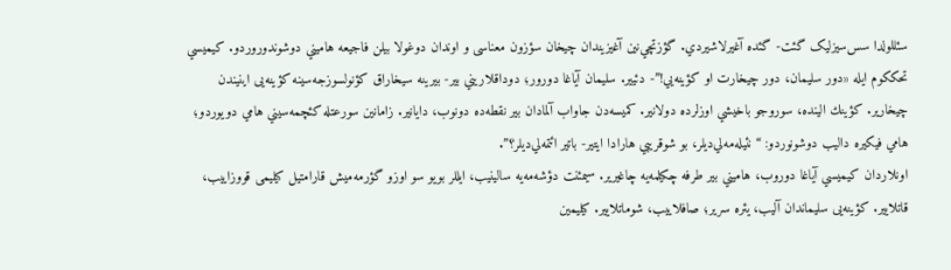سئللولدا سس‌سیزلیک گئت- گئده آغيرلاشيردي. گؤزتچي‌نين آغيزیندان چيخان سؤزون معناسی و اوندان دوغولا بيلن فاجیعه هاميني دوشوندوروردو. كيميسي تحكکوم ايله «دور سليمان، دور چیخارت او كؤينه‌یي!”- دئيير. سليمان آياغا دورور؛ دوداقلاريني بير- بيرينه سیخاراق کؤنولسوزجه‌سینه کؤینه‌یی اينيندن چیخارير. كؤينك الينده، سوروجو باخيشي اوزلرده دولانير. كميسه‌دن جاواب آلمادان بیر نقطه‌ده دونوب، دايانير. زامانين سورعتله كئچمه‌سيني هامي دويوردو؛ هامي فيكيره داليب دوشونوردو: “نئيله‌مه‌لي‌ديلر، بو شوقريبي هارادا ايتير- باتير ائتمه‌لي‌ديلر؟”.
اونلاردان كيميسي آياغا دوروب، هاميني بير طرفه چكیلمه‌يه چاغيرير. سیمئنت دؤشه‌مه‌يه سالینیب، ايللر بويو سو اوزو گؤرمه‌میش قارامتيل کیلیمی قووزاییب، قاتلاییر. کؤینه‌یی سلیماندان آلیب، یئره سریر؛ صافلاییب، شوماتلاییر. کیلیمین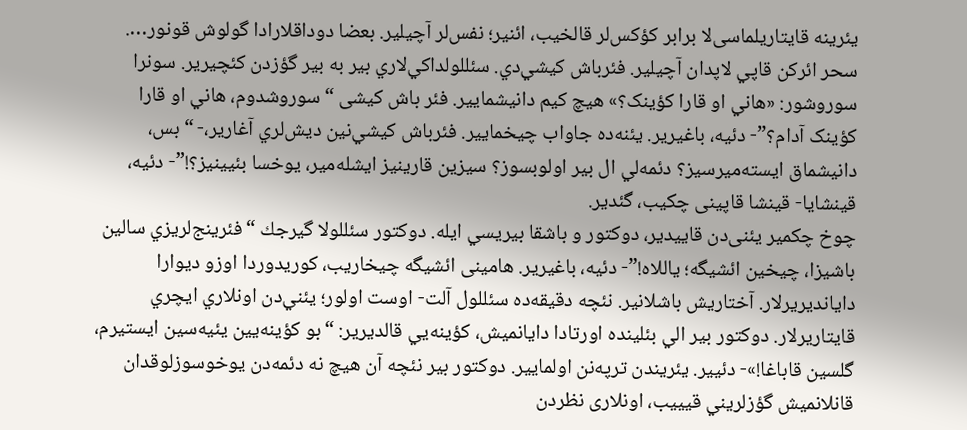یئرینه قایتاریلماسی‌لا برابر کؤکس‌لر قالخیب، ائنیر؛ نفس‌لر آچیلیر. بعضا دوداقلارادا گولوش قونور….
سحر ائركن قاپي لاپدان آچيلير. فئرباش كيشي‌دي. سئللولداكي‌لاري بير به بير گؤزدن کئچيرير. سونرا سوروشور: «هاني او قارا کؤینک؟» هيچ كيم دانيشمايير. فئر باش کیشی “سوروشدوم، هاني او قارا کؤینک آدام؟”- دئيه، باغيریر. يئنه‌ده جاواب چيخمايير. فئرباش كيشي‌نين ديش‌لري آغارير،- “بس، دانیشماق ايسته‌ميرسیز؟ دئمه‌لي ال بير اولوبسوز؟ سيزين قارينيز ايشله‌میر، یوخسا بئيينيز؟!”- دئيه، قینشایا- قینشا قاپينی چكيب، گئدير.
چوخ چكمير یئنی‌دن قاییدیر، دوكتور و باشقا بيريسي ايله. دوکتور سئللولا گيرجك “فئرینج‌لريزي سالين باشيزا، چیخین ائشیگه؛ یاللاه!”- دئيه، باغيرير. هامینی ائشیگه چیخاریب، كوريدوردا اوزو ديوارا دايانديريرلار. آختاريش باشلانير. نئچه دقيقه‌ده سئللول آلت- اوست اولور؛ يئني‌دن اونلاري ايچري قايتاريرلار. دوكتور بیر الي بئلينده اورتادا دايانميش، كؤينه‌یي قالديرير: “بو کؤینه‌یین یئیه‌سین ايستیرم، گلسين قاباغا!»- دئییر. يئريندن ترپه‌نن اولمايير. دوکتور بیر نئچه آن هيچ نه دئمه‌دن يوخوسوزلوقدان قانلانمیش گؤزلريني قیييب، اونلاری نظردن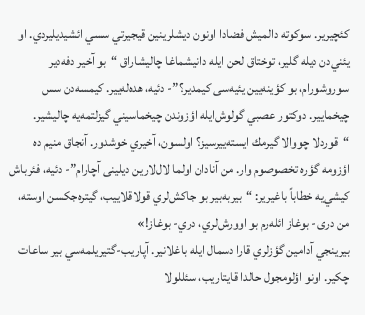كئچیرير. سوكوته دالميش فضادا اونون ديشلرينين قیجيرتي سسي ائشيديليردي. او يئني‌دن ديله گلير، توختاق لحن ايله دانيشماغا چاليشاراق “بو آخير دفه‌دير سوروشورام، بو کؤینه‌یین یئیه‌سی كيمدير؟”- دئيه، هده‌له‌يير. كيمسه‌دن سس چیخمايير. دوكتور عصبي گولوش‌ايله اؤزوندن چیخماسيني گيزلتمه‌يه چاليشير. “قوردلا چووالا گيرمك ايسته‌یيرسيز؟ اولسون، آخيري خوشدور. آنجاق منيم ده اؤزومه گؤره تخصوصوم وار. من آنادان اولما لال‌لارين ديلينی آچارام”- دئیه، فئرباش كيشي‌يه خطاباً باغيرير: “بيربه‌بير بو جاكش‌لري قولاقلاييب، گيتره‌جكسن اوسته، من دری- بوغاز ائله‌رم بو اوورش‌لري، دري- بوغاز!»
بيرينجي آدامين گؤزلري قارا دسمال ايله باغلانير. آپاريب-گتیريلمه‌سي بير ساعات چكير. اونو اؤلومجول حالدا قايتاريب، سئللولا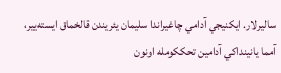ساليرلار. ايكنيجي آدامي چاغيراندا سليمان یئریندن قالخماق ايسته‌يير، آمما يانينداكي آدامين تحكکومله اونون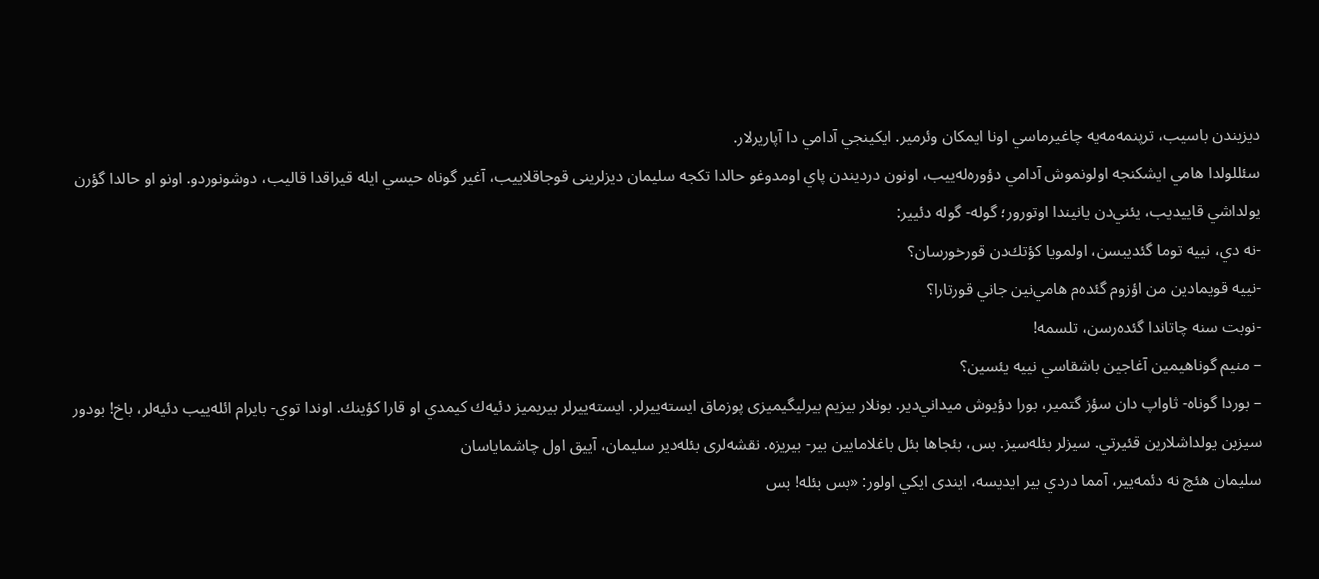ديزيندن باسيب، ترپنمه‌مه‌يه چاغيرماسي اونا ايمكان وئرمیر. ايكينجي آدامي دا آپاريرلار.
سئللولدا هامي ايشكنجه اولونموش آدامي دؤوره‌له‌ييب، اونون دردیندن پاي اومدوغو حالدا تكجه سليمان ديزلرينی قوجاقلاييب، آغير گوناه حيسي ايله قيراقدا قاليب، دوشونوردو. اونو او حالدا گؤرن يولداشي قاييديب، يئني‌دن يانيندا اوتورور؛ گوله- گوله دئيير:
-نه دي، نیيه توما گئديبسن، اولمويا كؤتك‌دن قورخورسان؟
-نیيه قويمادین من اؤزوم گئده‌م هامي‌نين جاني قورتارا؟
-نوبت سنه چاتاندا گئده‌رسن، تلسمه!
– منيم گوناهيمين آغاجين باشقاسي نیيه یئسين؟
– بوردا گوناه- ثاواپ دان سؤز گتمير، بورا دؤيوش ميداني‌دير. بونلار بيزيم بيرليگيمیزی پوزماق ايسته‌ييرلر. ايسته‌ييرلر بيریمیز دئيه‌ك كيمدي او قارا كؤينك. اوندا توي- بايرام ائله‌ييب دئيه‌لر، باخ! بودور سيزين يولداشلارين قئيرتي. سيزلر بئله‌سيز. بس، بئجاها بئل باغلامايين بير- بيريزه. نقشه‌لری بئله‌دیر سليمان، آييق اول چاشماياسان
سليمان هئچ نه دئمه‌يير، آمما دردي بير ایديسه، ایندی ايكي اولور: «بس بئله! بس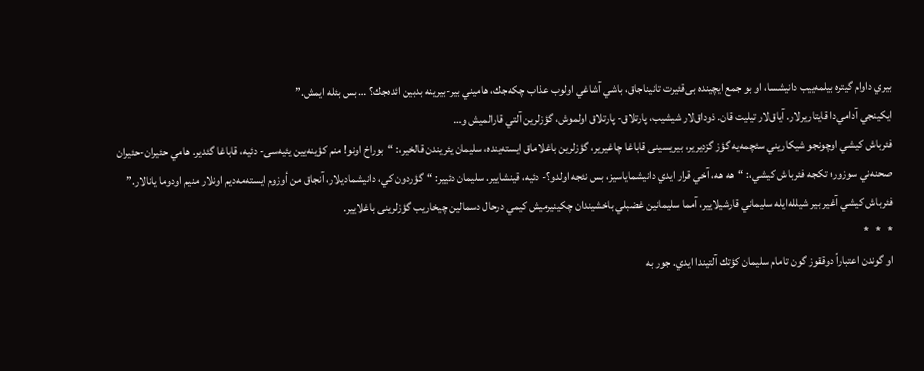بيري داوام گيتره بيلمه‌ییب دانيشسا، او بو جمع ايچينده بی‌قئيرت تانيناجاق، باشي آشاغي اولوب عذاب چكه‌جك، هاميني بير-بيرينه بدبين ائده‌جك؟ … بس بئله ايمش.”
ايكینجي آدامي‌دا قايتاريرلار. آياق‌لار تيلیت قان. ذوداق‌لار شيشيب، پارتلاق- پارتلاق اولموش، گؤزلرين آلتي قارالميش و…
فئرباش كيشي اوچونجو شيكاريني سئچمه‌یه گؤز گزديرير، بيريسينی قاباغا چاغيرير، گؤزلرين باغلاماق ایسته‌ینده، سلیمان یئریندن قالخیر،: “بوراخ اونو! منم کؤینه‌یین یئیه‌سی- دئيه، قاباغا گئدير. هامي حئيران-حئيران صحنه‌ني سوزور؛ تكجه فئرباش كيشي،: “هه هه، آخي قرار ايدي دانيشماياسيز، بس نئجه اولدو؟- دئيه، قينشايير. سليمان دئيير: “گؤردون كي، دانيشماديلار، آنجاق من أوزوم ايسته‌مه‌ديم اونلار منيم اودوما يانالار.” فئرباش كيشي آغير بير شيلله‌ايله سليماني قارشيلايير، آمما سليمانين غضبلي باخشيندان چكينیرميش كيمي درحال دسمالین چیخاریب گؤزلرينی باغلايير.
*   *   *
او گوندن اعتباراً دوققوز گون تامام سليمان كؤتك آلتيندا ايدي. جور به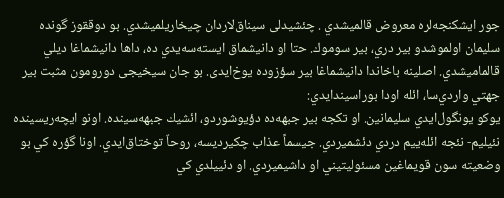جور ايشكنجه‌لره معروض قالميشدي . چئشیدلی سيناق‌لاردان چيخاريلميشدي. بو دوققوز گونده سليمان اولموشدو بير دري، بير سوموك. حتا او دانيشماق ايسته‌سه‌يدي ده، داها دانيشماغا ديلي قالماميشدي. اصلينه باخاندا دانیشماغا بير سؤزو‌‌ده يوخ‌ایدی. بو جان سیخیجی دورومون مثبت بیر جهتي واردي‌سا، ائله اودا بوراسيندايدي:
يوكو يونگول‌ايدي سليمانين. او تكجه بير جبهه‌ده دؤيوشوردو، ائشيك جبهه‌سينده. اونو ايچه‌ريسینده نئیلیم- نئجه ائله‌ييم دردي دئشميردي. جیسماً عذاب‌ چکیردیسه، روحاٌ توختاق‌ايدي. اونا گؤره كي بو وضعيته سون قويماغين مسئوليتیني او داشيميردي. او دئييلدي كي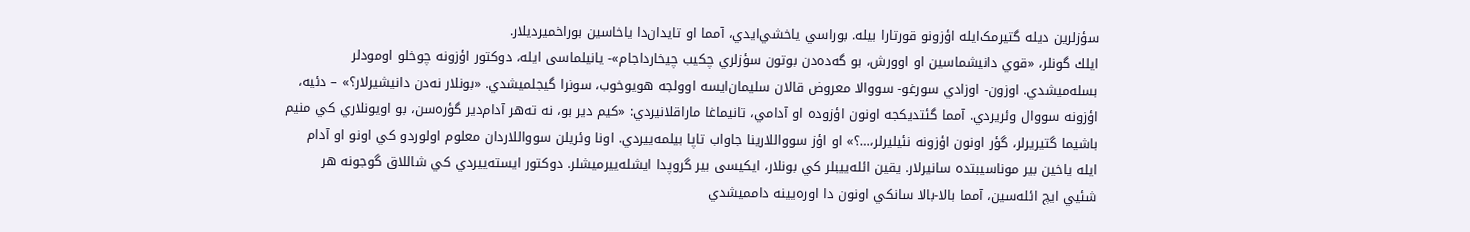سؤزلرين ديله گتیرمک‌ايله اؤزونو قورتارا بيله. بوراسي ياخشي‌ايدي، آمما او تايدان‌دا ياخاسين بوراخميرديلار.
ايلك گونلر، «قوي دانيشماسين او اوورش، بو گه‌ده‌دن بوتون سؤزلري چكيب چيخارداجام»- یانیلماسی ايله، دوكتور اؤزونه چوخلو اومودلر بسله‌ميشدي. اوزون- اوزادي سورغو- سووالا معروض قالان سليمان‌ايسه اوولجه هويوخوب، سونرا گيجلميشدي. «بونلار نه‌دن دانيشیرلار؟» – دئیه، اؤزونه سووال وئريردي. آمما گئتديكجه اونون اؤزوده او آدامي، تانيماغا ماراقلانيردي: «كيم دير بو، نه ته‌هر آدام‌دير گؤره‌سن، بو اويونلاري كي منيم باشيما گتیریرلر، گؤر اونون اؤزونه نئيليرلر،…؟» او اؤز سوواللارينا جاواب تاپا بيلمه‌ييردي. اونا وئريلن سوواللاردان معلوم اولوردو كي اونو او آدام ايله ياخين بير موناسيبتده سانيرلار. يقين ائله‌ييبلر كي بونلار، ایکیسی بير گروپدا ايشله‌ييرميشلر. دوكتور ايسته‌ييردي كي شاللاق گوجونه هر شئيي ايچ ائله‌سين، آمما بالا-بالا سانكي اونون دا اوره‌یینه دامميشدي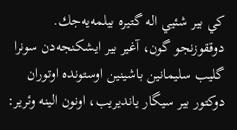كي بير شئيي اله گتيره بيلمه‌یه‌جك.
دوققوزنجو گون، آغير بير ايشكنجه‌دن سونرا گليب سليمانين باشينين اوستونده اوتوران دوكتور بير سيگار يانديريب، اونون الينه وئرير: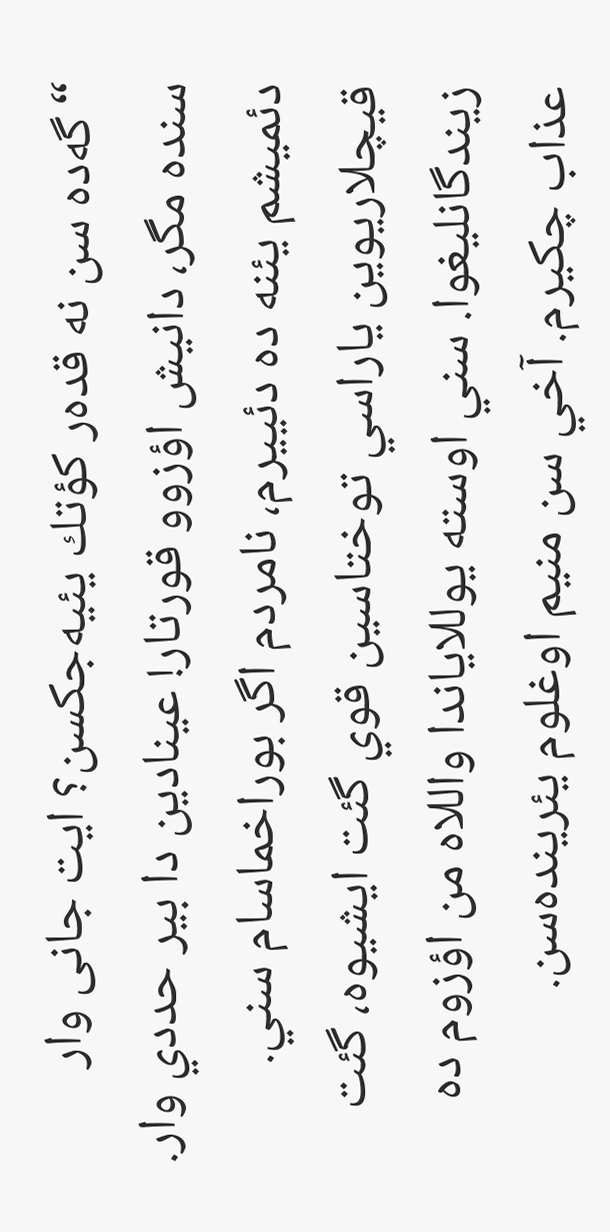“گه‌ده سن نه قده‌ر كؤتك يئيه‌جكسن؟ ايت جانی وار سنده مگر، دانيش اؤزوو قورتار! عينادين دا بير حددي وار. دئميشم يئنه ده دئيیرم، نامردم اگر بوراخماسام سني. قيچلاريوين ياراسي توختاسين قوي گئت ايشيوه، گئت زيندگانليغوا. سني اوسته يوللاياندا واللاه من اؤزوم ده عذاب چكيرم. آخي سن منيم اوغلوم يئرينده‌سن.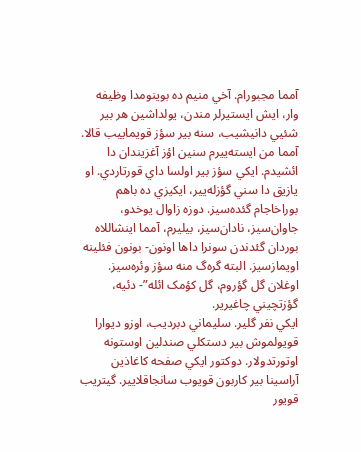آمما مجبورام. آخي منيم ده بوينومدا وظيفه وار، ايش ايستيرلر مندن، يولداشين هر بير شئيي دانيشيب، سنه بير سؤز قويماييب قالا. آمما من ايسته‌ييرم سنين اؤز آغزيندان دا ائشيدم. ايكي سؤز بير اولسا داي قورتاردي. او يازيق دا سني گؤزله‌يير، ايكيزي ده باهم بوراخاجام گئده‌سيز. دوزه زاوال يوخدو، جاوان‌سيز، نادان‌سيز، بيليرم، آمما اینشاللاه بوردان گئدندن سونرا داها اونون- بونون فئلینه اويمازسيز. البته گره‌گ منه سؤز وئره‌سيز. اوغلان گل گؤروم، گل کؤمک ائله”- دئیه، گؤزتچيني چاغيرير.
ايكي نفر گلير. سليماني دبرديب، اوزو ديوارا قويولموش بير دستكلي صندلين اوستونه اوتورتدولار. دوكتور ايكي صفحه كاغاذين آراسينا بير كاربون قويوب سانجاقلايير. گيتريب قويور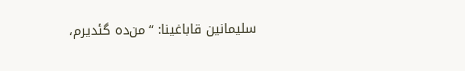سليمانين قاباغينا: “من‌ده گئديرم،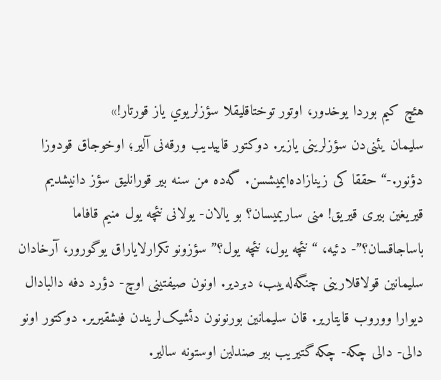هئچ كيم بوردا یوخدور، اوتور توختاقلیقلا سؤزلريوي ياز قورتار!»
سلیمان یئنی‌دن سؤزلرینی یازیر. دوکتور قاییدیب ورقه‌نی آلیر؛ اوخوجاق قودوزا دؤنور.-“حققا کی زینازاده‌ایمیشسن. گه‌ده من سنه بیر قورانلیق سؤز دانیشدیم قیریغین بیری قیریق! منی ساریمیسان؟ بو یالان- یولانی نئچه یول منیم قافاما باساجاقسان؟”- دئیه، “نئچه یول، نئچه یول؟” سؤزونو تکرارلایاراق یوگورور، آرخادان سلیمانین قولاقلارینی چنگه‌له‌ییب، دبردیر. اونون صیفتینی اوچ- دؤرد دفه دالبادال دیوارا ووروب قایتاریر. قان سلیمانین بورنونون دئشیک‌لریندن فیشقیریر. دوکتور اونو دالی- دالی چکه- چکه گتیریب بیر صندلین اوستونه سالیر.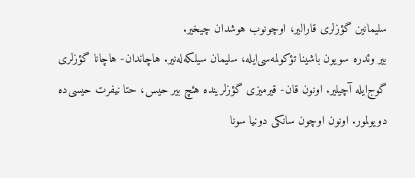سلیمانین گؤزلری قارالیر، اوچونوب هوشدان چیخیر.
بیر وئدره سویون باشینا تؤکولمه‌سی‌ایله، سلیمان سیلکه‌له‌نیر. هاچاندان- هاچانا گؤزلری گوج‌ایله آچیلیر. اونون قان- قیرمیزی گؤزلرینده هئچ بیر حیس، حتا نیفرت حیسی‌ده دویولمور. اونون اوچون سانکی دونیا سونا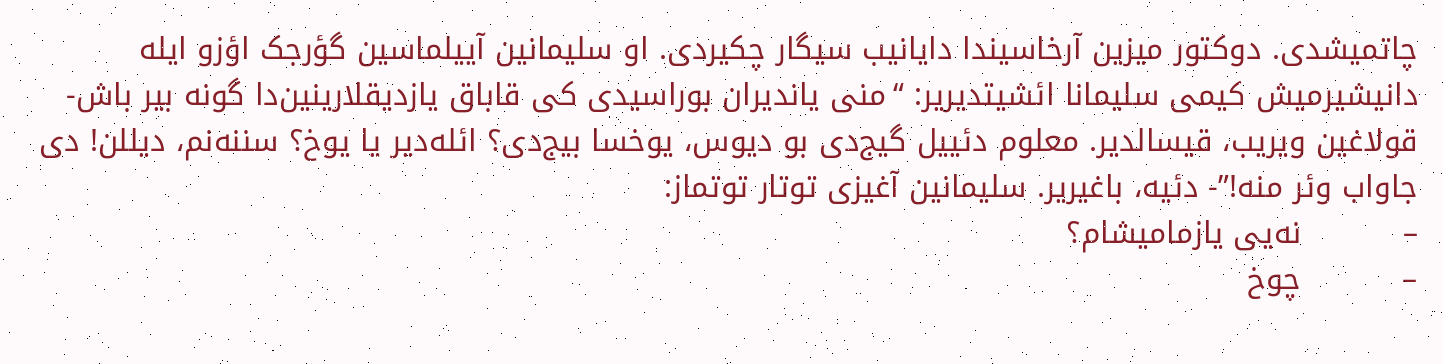چاتمیشدی. دوکتور میزین آرخاسیندا دایانیب سیگار چکیردی. او سلیمانین آییلماسین گؤرجک اؤزو ایله دانیشیرمیش کیمی سلیمانا ائشیتدیریر: “منی یاندیران بوراسیدی کی قاباق یازدیقلارینین‌دا گونه بیر باش- قولاغین ویریب، قیسالدیر. معلوم دئییل گیج‌دی بو دیوس، یوخسا بیج‌دی؟ ائله‌دیر یا یوخ؟ سننه‌نم، دیللن! دی جاواب وئر منه!”- دئیه، باغیریر. سلیمانین آغیزی توتار توتماز:
–          نه‌یی یازمامیشام؟
–          چوخ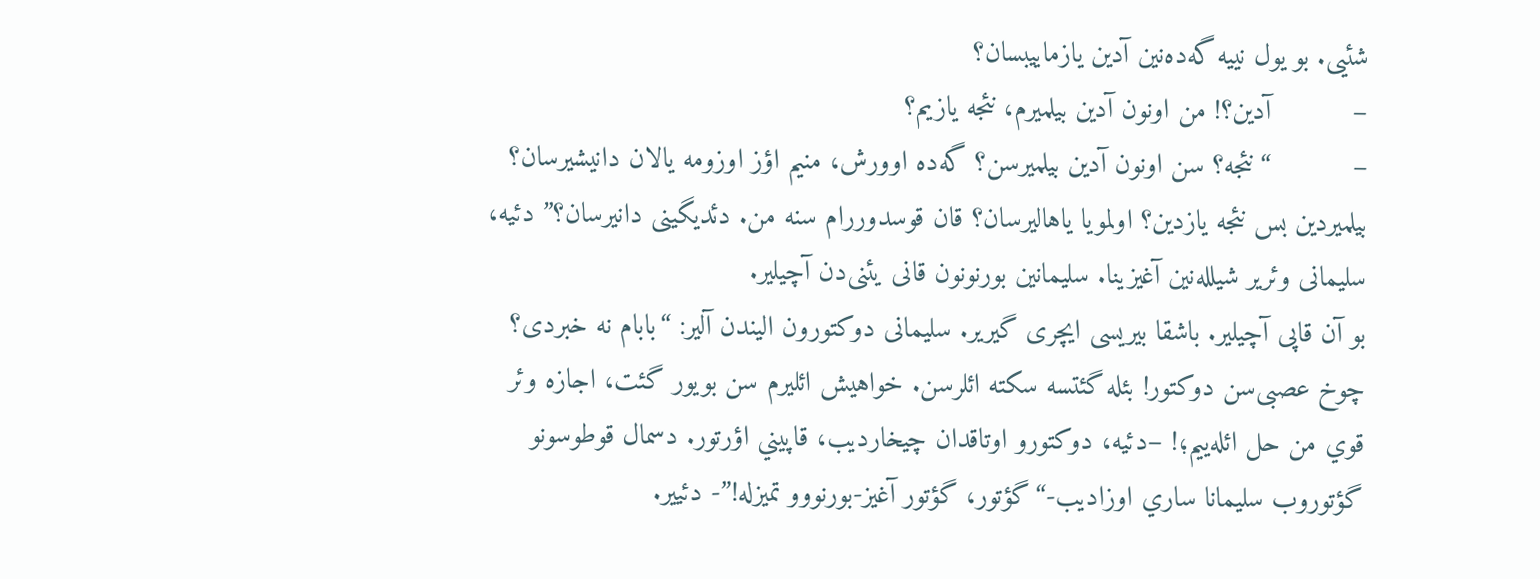شئیی. بو یول نییه گه‌ده‌نین آدین یازماییبسان؟
–          آدین؟! من اونون آدین بیلمیرم، نئجه یازیم؟
–          “نئجه؟ سن اونون آدین بیلمیرسن؟ گه‌ده اوورش، منیم اؤز اوزومه یالان دانیشیرسان؟ بیلمیردین بس نئجه یازدین؟ اولمویا یاهالیرسان؟ قان قوسدوررام سنه من. دئدیگینی دانیرسان؟” دئیه، سلیمانی وئریر شیلله‌نین آغیزینا. سلیمانین بورنونون قانی یئنی‌دن آچیلیر.
بو آن قاپی آچیلیر. باشقا بیریسی ایچری گیریر. سلیمانی دوکتورون الیندن آلیر: “بابام نه خبردی؟ چوخ عصبی‌سن دوکتور! بئله گئتسه سكته ائلرسن. خواهيش ائليرم سن بويور گئت، اجازه وئر قوي من حل ائله‌ييم؛! –دئيه، دوكتورو اوتاقدان چيخارديب، قاپيني اؤرتور. دسمال قوطوسونو گؤتوروب سليمانا ساري اوزاديب-“گؤتور، گؤتور آغيز-بورنووو تميزله!”- دئيير.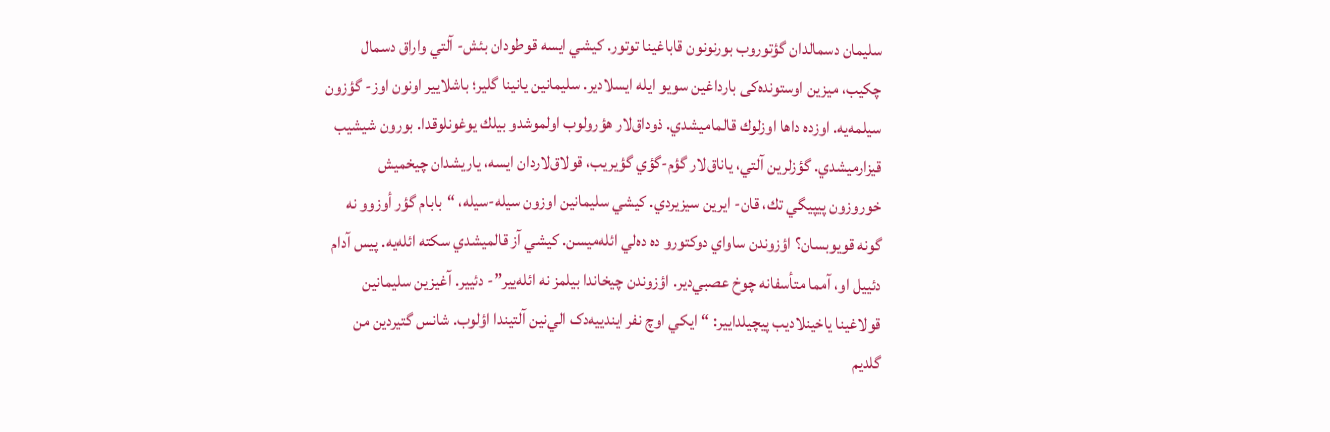سليمان دسمالدان گؤتوروب بورنونون قاباغينا توتور. كيشي ايسه قوطودان بئش- آلتي واراق دسمال چكيب، میزین اوستونده‌کی بارداغین سويو ايله ايسلادير. سليمانين يانينا گلير؛ باشلايير اونون اوز- گؤزون سيلمه‌يه. اوزده داها اوزلوك قالماميشدي. ذوداق‌لار هؤرولوب اولموشدو بيلك يوغونلوقدا. بورون شيشيب قيزارميشدي. گؤزلرين آلتي، ياناق‌لار گؤم-گؤي گؤیریب، قولاق‌لاردان ايسه، ياريشدان چیخميش خوروزون پيپيگي تك، قان- ايرين سيزيردي. كيشي سليمانين اوزون سيله-سيله، “بابام گؤر أوزوو نه گونه قويوبسان؟ اؤزوندن ساواي دوكتورو ده ده‌لي ائله‌میسن. كيشي آز قالميشدي سكته ائله‌يه. پيس آدام دئييل او، آمما متأسفانه چوخ عصبي‌دير. اؤزوندن چيخاندا بيلمز نه ائله‌يير”- دئییر. آغيزين سليمانين قولاغينا ياخينلاديب پيچيلدايير: “ايكي اوچ نفر اينديیه‌دک الي‌نين آلتيندا اؤلوب. شانس گتیردین من گلديم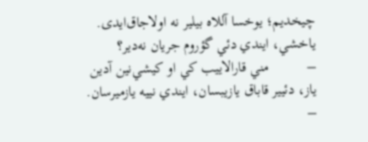چیخديم؛ يوخسا آللاه بيلير نه اولاجاق‌ایدی. ياخشي، ايندي دئي گؤروم جريان نه‌دير؟
–          مني قارالاييب كي او كيشي‌نين آدين ياز، دئيير قاباق يازيبسان، ايندي نیيه يازميرسان.
–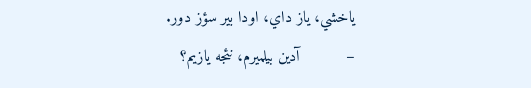ياخشي، ياز داي، اودا بير سؤز دور.
–          آدين بيلميرم، نئجه یازیم؟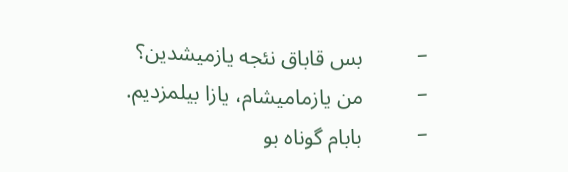–          بس قاباق نئجه يازميشدين؟
–          من يازماميشام، يازا بیلمزدیم.
–          بابام گوناه بو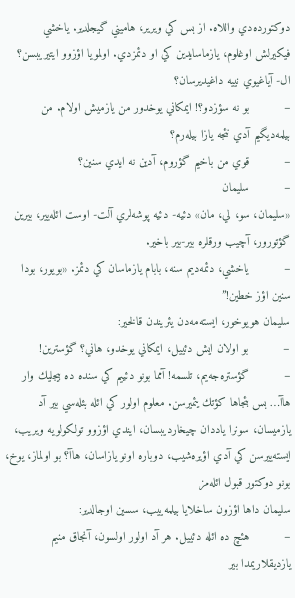دوكتورده‌دي واللاه. از بس كي ویرير، هاميني گيجلدير. ياخشي فيكيرلش اوغلوم، يازماسايدين كي او دئمزدي. اولمويا اؤزوو ايتيريبسن؟ ال- آياغيوي نیيه داغيديرسان؟
–          بو نه سؤزدو؟! ايمكاني يوخدور من يازميش اولام. من بيلمه‌ديگيم آدي نئجه يازا بيله‌رم؟
–          قوي من باخيم گؤروم، آدين نه ايدي سنين؟
–          سليمان
«سليمان، سو، لي، مان» دئيه- دئيه پوشه‌لري آلت- اوست ائله‌يير، بيرين گؤتورور، آچيب ورقلره بير-بير باخير.
–          ياخشي، دئمه‌ديم سنه، بابام يازماسان كي دئمز. «بويور، بودا سنين اؤز خطين!”
سليمان هويوخور، ایسته‌مه‌دن یئریندن قالخیر:
–          بو اولان ايش دئييل، ايمكاني يوخدو، هاني؟ گؤسترين!
–          گؤستره‌جه‌يم، تلسمه! آمما بونو دئييم كي سنده ده بيجليك وار هاآ… بس بئجاها كؤتك يئميرسن. معلوم اولور كي ائله بئله‌سي بير آد يازميسان، سونرا ياددان چيخارديبسان، ايندي اؤزوو تولكولويه ویريب، ايسته‌ييرسن كي آدي اؤیره‌شیب، دوباره اونو يازاسان، هاآ؟ بو اولماز، يوخ، بونو دوكتور قبول ائله‌مز
سليمان داها اؤزون ساخلايا بيلمه‌ييب، سسين اوجالدير:
–          هئچ ده ائله دئييل. هر آد اولور اولسون، آنجاق منيم يازديقلاريمدا بیر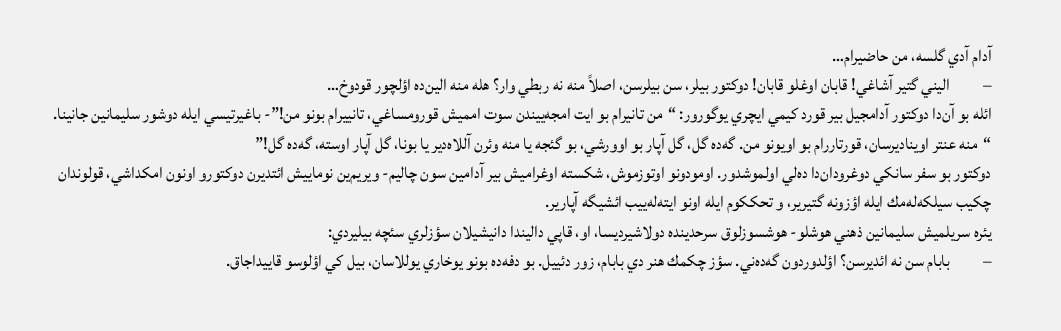آدام آدي گلسه، من حاضيرام…
–          اليني گتیر آشاغي! قابان اوغلو قابان! دوكتور بيلر، سن بيلرسن، اصلاً منه نه ربطي وار؟ هله منه الين‌ده اؤلچور قودوخ…
ائله بو آن‌دا دوكتور آدامجیل بیر قورد كيمي ايچري يوگورور: “من تانيرام بو ايت امجه‌ييندن سوت اممیش قورومساغي، تانييرام بونو من!”- باغيرتيسي ايله دوشور سليمانين جانينا. “منه عنتر اويناديرسان، قورتاررام بو اويونو من. گه‌ده گل، گل آپار بو اوورشي، بو گئجه يا منه وئرن آللاه‌دير يا بونا، گل آپار اوسته، گه‌ده گل!”
دوكتور بو سفر سانكي دوغرودان‌دا ده‌لي اولموشدور. اومودونو اوتوزموش، شكسته اوغراميش بير آدامين سون چاليم- ویريم‌ين نوماييش ائتديرن دوكتورو اونون امكداشي، قولوندان چكيب سيلكه‌له‌مك ايله اؤزونه گتیریر، و تحكکوم ايله اونو ايته‌له‌ييب ائشيگه آپارير.
یئره سريلميش سليمانين ذهني هوشلو- هوشسوزلوق سرحدينده دولاشيرديسا، او، قاپي داليندا دانيشيلان سؤزلري سئچه بيليردي:
–          بابام سن نه ائديرسن؟ اؤلدوردون گه‌ده‌ني. سؤز چكمك هنر دي بابام، زور دئييل. بو دفه‌ده بونو يوخاري يوللاسان، بيل كي اؤلوسو قاييداجاق.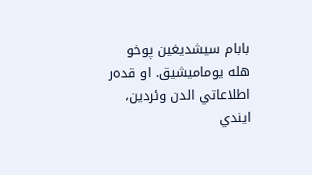بابام سیشديغين پوخو هله يوماميشيق. او قده‌ر اطلاعاتي الدن وئردين، ايندي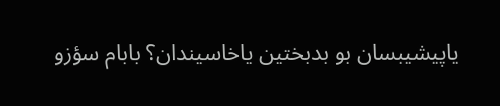ياپيشيبسان بو بدبختين ياخاسيندان؟ بابام سؤزو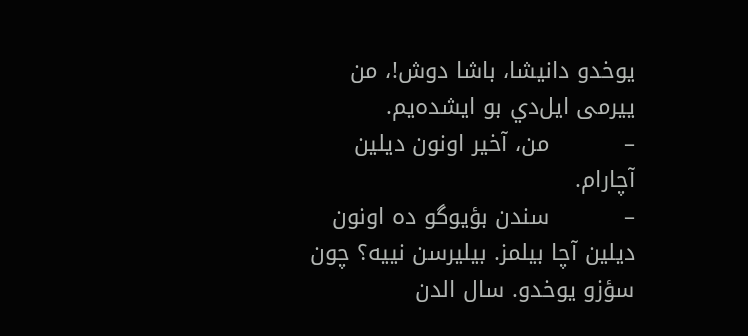يوخدو دانيشا، باشا دوش!، من ییرمی ايل‌دي بو ايشده‌يم.
–          من، آخير اونون ديلين آچارام.
–          سندن بؤيوگو ده اونون ديلين آچا بيلمز. بيلیرسن نیيه؟ چون سؤزو يوخدو. سال الدن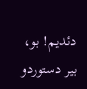دئديم! بو، بير دستوردو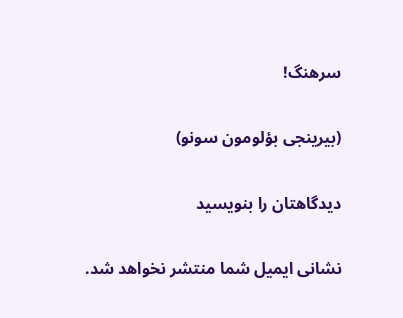سرهنگ!

(بیرینجی بؤلومون سونو)

دیدگاهتان را بنویسید

نشانی ایمیل شما منتشر نخواهد شد.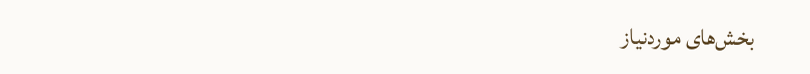بخش‌های موردنیاز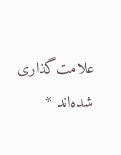علامت‌گذاری شده‌اند *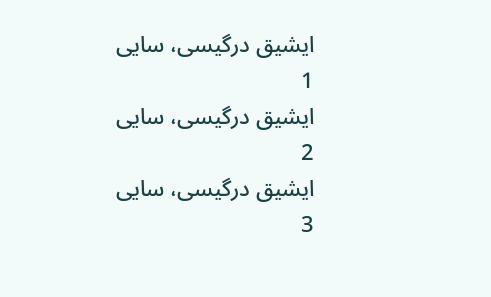ایشیق درگیسی، سایی 1
ایشیق درگیسی، سایی 2
ایشیق درگیسی، سایی 3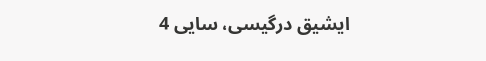ایشیق درگیسی، سایی 4